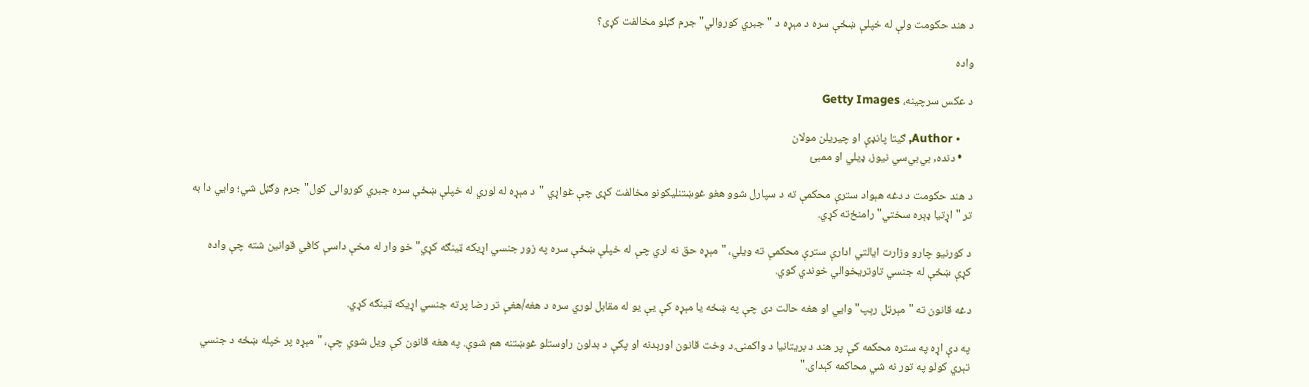د هند حکومت ولې له خپلې ښځې سره د مېړه د "جبري ‌کوروالي" جرم ګڼلو مخالفت کړی؟

واده

د عکس سرچینه، Getty Images

    • Author, ګیتا پانډې او چیریلن مولان
    • دنده, بي‌بي‌سي نیوز، ډيلي او ممبئ

د هند حکومت د دغه هېواد سترې محکمې ته د سپارل شوو هغو غوښتنلیکونو مخالفت کړی چې غواړي "د مېړه له لوري له خپلې ښځې سره جبري کوروالی کول" جرم وګڼل شي؛ وايي دا به تر "اړتیا ډېره سختي" رامنځ‌ته کړي.

د کورنیو چارو وزارت ایالتي ادارې سترې محکمې ته ویلي، "مېړه حق نه لري‌ چې له خپلې ښځې سره په زور جنسي اړیکه ټينګه کړي" خو وار له مخې داسې کافي قوانین شته چې واده کړې ښځې له جنسي تاوتریخوالي‌ خوندي‌ کوي.

دغه قانون ته "مېرټل رېپ" وايي او هغه حالت دی چې په ښځه یا مېړه کې یې یو له مقابل لوري سره د هغه/هغې تر رضا پرته جنسي اړیکه ټينګه کړي.

په دې اړه په ستره محکمه کې پر هند د بریتانیا د واکمنۍ د وخت قانون اورېدنه او پکې د بدلون راوستلو غوښتنه هم شوې. په هغه قانون کې ویل شوي چې، "مېړه پر خپله ښځه د جنسي‌ تېري کولو په تور نه شي محاکمه کېدای."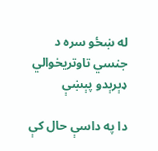له ښځو سره د جنسي تاوتریخوالي ډېرېدو پېښې

دا په داسې حال کې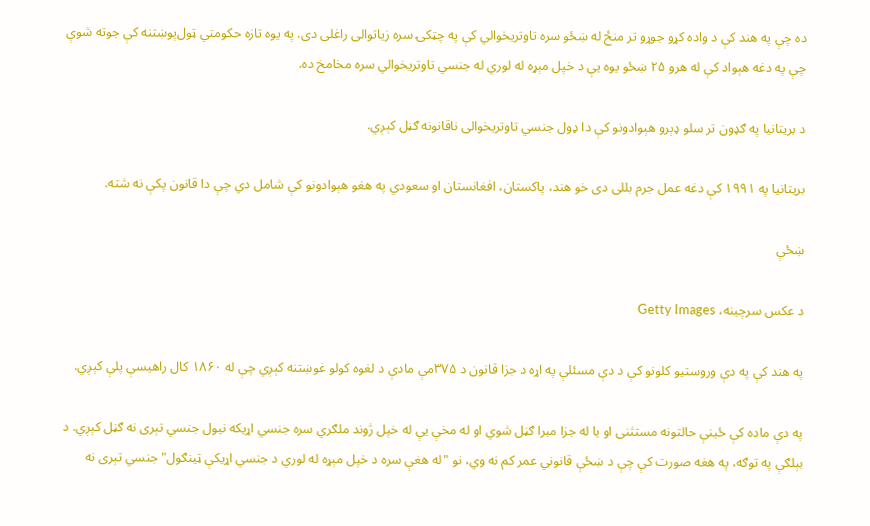ده چې په هند کې د واده کړو جوړو تر منځ له ښځو سره تاوتریخوالي کې په چټکۍ سره زیاتوالی راغلی دی. په یوه تازه حکومتي ټول‌پوښتنه کې جوته شوې چې په دغه هېواد کې له هرو ۲۵ ښځو یوه یې د خپل مېړه له لوري له جنسي تاوتريخوالي سره مخامخ ده.

د بریتانیا په ګډون تر سلو ډېرو هېوادونو کې دا ډول جنسي تاوتریخوالی ناقانونه ګڼل کېږي.

بریتانیا په ۱۹۹۱ کې دغه عمل جرم بللی دی خو هند، پاکستان، افغانستان او سعودي په هغو هېوادونو کې شامل دي چې دا قانون پکې نه شته.

ښځې

د عکس سرچینه، Getty Images

په هند کې په دې وروستیو کلونو کې د دې مسئلې په اړه د جزا قانون د ۳۷۵مې مادې د لغوه کولو غوښتنه کېږي چې له ۱۸۶۰ کال راهیسې پلې کېږي.

په دې ماده کې ځينې حالتونه مستثنی او یا له جزا مبرا ګڼل شوي او له مخې یې له خپل ژوند ملګري سره جنسي‌ اړیکه نیول جنسي تېری نه ګڼل کېږي. د بېلګې په توګه، په هغه صورت کې چې د ښځې قانوني عمر کم نه وي، نو "له هغې سره د خپل مېړه له لوري د جنسي اړیکې ټینګول" جنسي تېری نه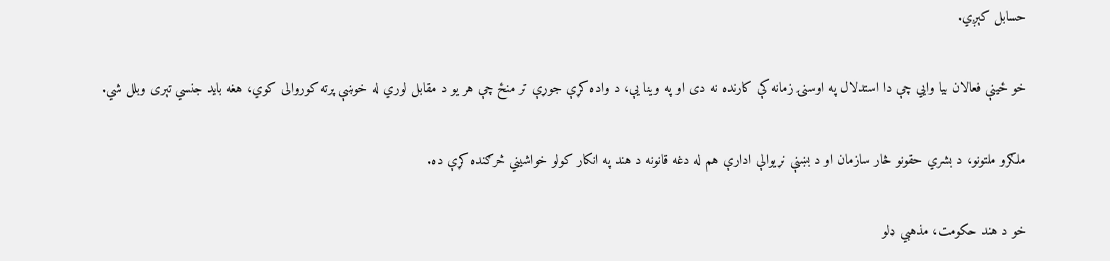حسابل کېږي.

خو ځینې فعالان بیا وايي چې دا استدلال په اوسنۍ زمانه کې کارنده نه دی او په وینا یې، د واده کړې جوړې تر منځ چې هر یو د مقابل لوري له خوښې پرته کوروالی کوي، هغه باید جنسي تېری وبلل شي.

ملګرو ملتونو، د بشري حقونو څار سازمان او د بښنې نړیوالې ادارې هم له دغه قانونه د هند په انکار کولو خواشيني څرګنده کړې ده.

خو د هند حکومت، مذهبي ډلو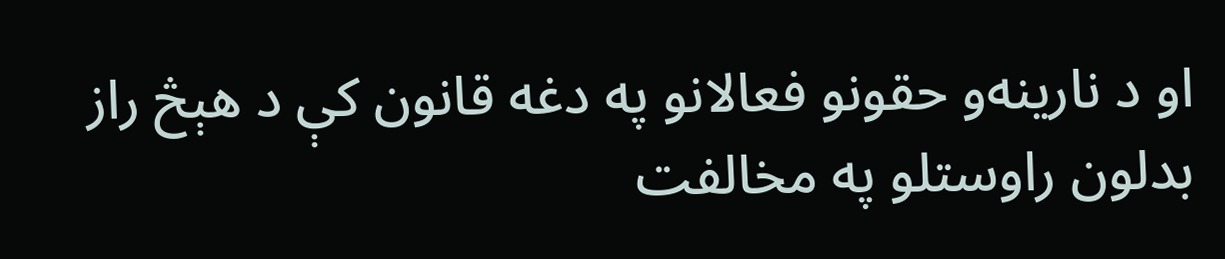او د نارینه‌و حقونو فعالانو په دغه قانون کې د هېڅ راز بدلون راوستلو په مخالفت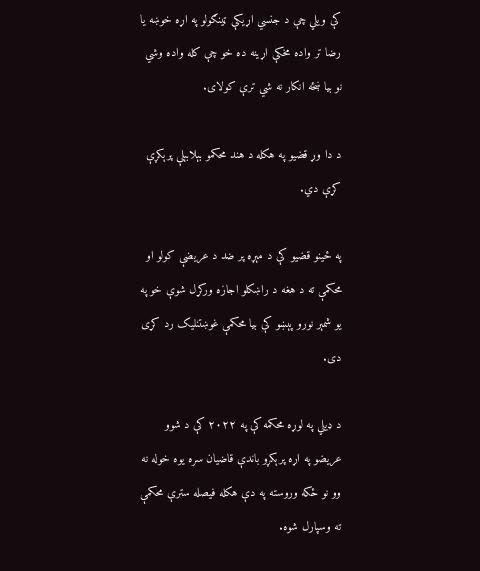کې ویلي چې د جنسي اړیکې ټینګولو په اړه خوښه یا رضا تر واده مخکې اړینه ده خو چې کله واده وشي نو بیا ښځه انکار نه شي ترې کولای.

د دا وړ قضیو په هکله د هند محکمو بېلابېلې پرېکړې کړې دي.

په ځينو قضیو کې د مېړه پر ضد د عریضې کولو او محکمې ته د هغه د راښکلو اجازه ورکړل شوې خو په یو شمېر نورو پېښو کې بیا محکمې غوښتنلیک رد کړی دی.

د ډيلي په لوړه محکمه کې په ۲۰۲۲ کې د شوو عریضو په اړه پرېکړو باندې قاضیان سره یوه خوله نه وو نو ځکه وروسته په دې هکله فیصله سترې محکمې ته وسپارل شوه.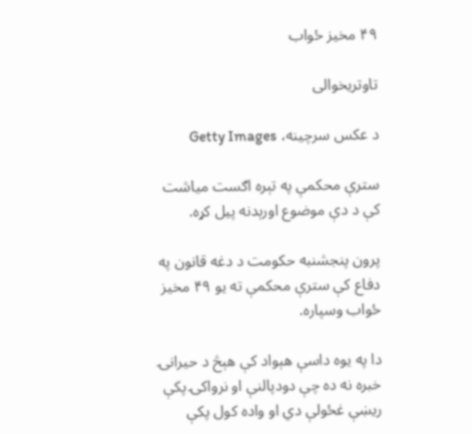۴۹ مخیز ځواب

تاوتریخوالی

د عکس سرچینه، Getty Images

سترې محکمې په تېره اګست میاشت کې د دې موضوع اورېدنه پیل کړه.

پرون پنجشنبه حکومت د دغه قانون په دفاع کې سترې محکمې ته یو ۴۹ مخیز ځواب وسپاره.

دا په یوه داسې هېواد کې هېڅ د حیرانۍ خبره نه ده چې دودپالنې او نرواکۍ پکې ریښې غځولې دي او واده کول پکې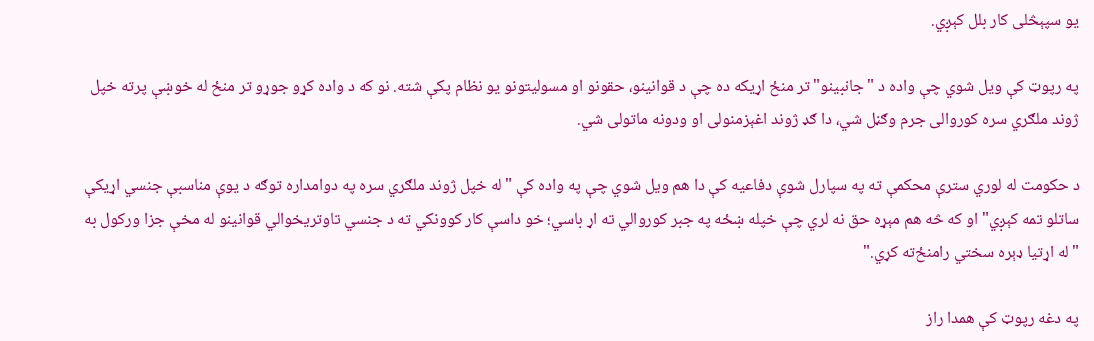یو سپېڅلی کار بلل کېږي.

په رپوټ کې ویل شوي‌ چې واده د "جانبینو" تر منځ اړیکه ده چې د قوانینو، حقونو او مسولیتونو یو نظام پکې شته. نو که د واده کړو جوړو تر منځ له خوښې پرته خپل ژوند ملګري سره کوروالی جرم وګڼل شي، دا ګډ ژوند اغېزمنولی او ودونه ماتولی شي.

د حکومت له لوري سترې محکمې ته په سپارل شوې دفاعیه کې دا هم ویل شوي چې په واده کې "له خپل ژوند ملګري سره په دوامداره توګه د یوې مناسبې جنسي اړیکې ساتلو تمه کېږي" او که څه هم مېړه حق نه لري چې خپله ښځه په جبر کوروالي ته اړ باسي؛ خو داسې کار کوونکي ته د جنسي تاوتریخوالي قوانینو له مخې جزا ورکول به "له اړتیا ډېره سختي رامنځ‌ته کړي."

په دغه رپوټ کې همدا راز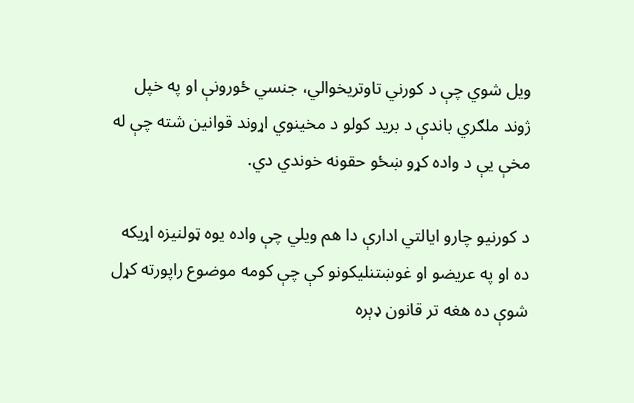ویل شوي چې د کورني تاوتریخوالي، جنسي ځورونې او په خپل ژوند ملګري باندې د برید کولو د مخینوي اړوند قوانین شته چې له مخې یې د واده کړو ښځو حقونه خوندي دي.

د کورنیو چارو ایالتي ادارې دا هم ویلي چې واده یوه ټولنیزه اړیکه ده او په عریضو او غوښتنلیکونو کې چې کومه موضوع راپورته کړل شوې ده هغه تر قانون ډېره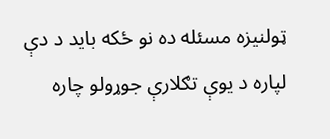ټولنیزه مسئله ده نو ځکه باید د دې لپاره د یوې تګلارې جوړولو چاره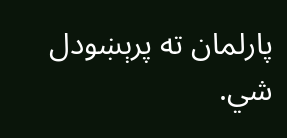پارلمان ته پرېښودل شي.